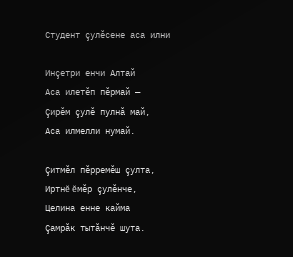Студент çулĕсене аса илни

Инçетри енчи Алтай
Аса илетĕп пĕрмай —
Çирĕм çулĕ пулнă май,
Аса илмелли нумай.

Çитмĕл пĕрремĕш çулта,
Иртнĕ ĕмĕр çулĕнче,
Целина енне кайма
Çамрăк тытăнчĕ шута.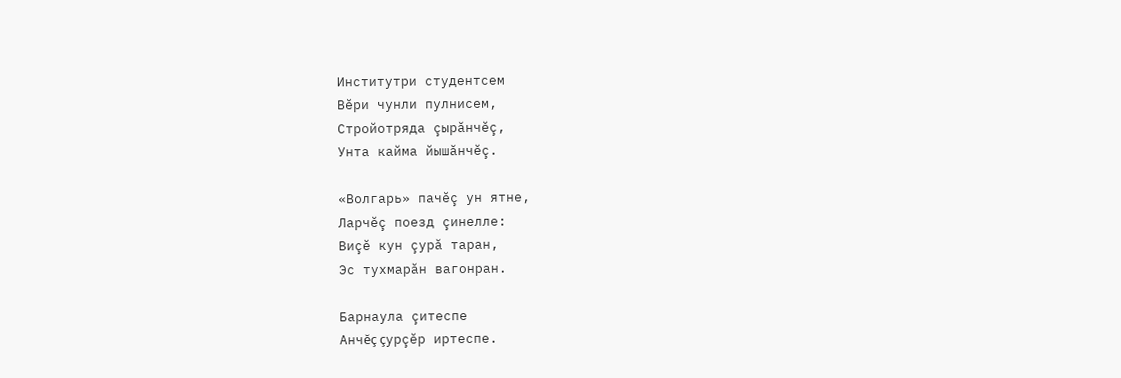Институтри студентсем
Вĕри чунли пулнисем,
Стройотряда çырăнчĕç,
Унта кайма йышăнчĕç.

«Волгарь» пачĕç ун ятне,
Ларчĕç поезд çинелле:
Виçĕ кун çурă таран,
Эс тухмарăн вагонран.

Барнаула çитеспе
Анчĕç çурçĕр иртеспе.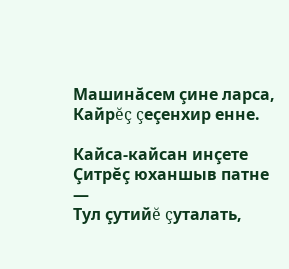Машинăсем çине ларса,
Кайрĕç çеçенхир енне.

Кайса-кайсан инçете
Çитрĕç юханшыв патне —
Тул çутийĕ çуталать,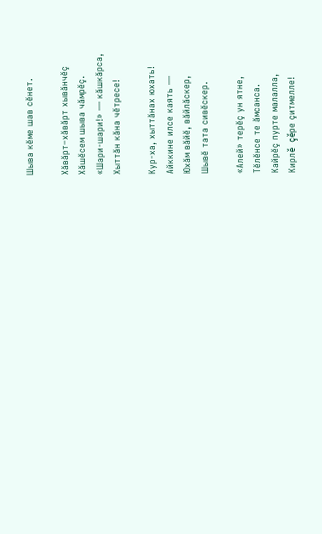Шыва кĕме шав сĕнет.

Хăвăрт–хăвăрт хывăнчĕç
Хăшĕсем шыва чăмрĕç.
«Шари-шари!» — кăшкăрса,
Хыттăн кăна чĕтресе!

Кур-ха, хыттăнах юхать!
Айккине илсе каять —
Юхăм вăйĕ, вăйлăскер,
Шывĕ тата сивĕскер.

«Алей» терĕç ун ятне,
Тĕлĕнсе те ăмсанса.
Кайрĕç пурте малалла,
Кирлĕ çĕре çитмелле!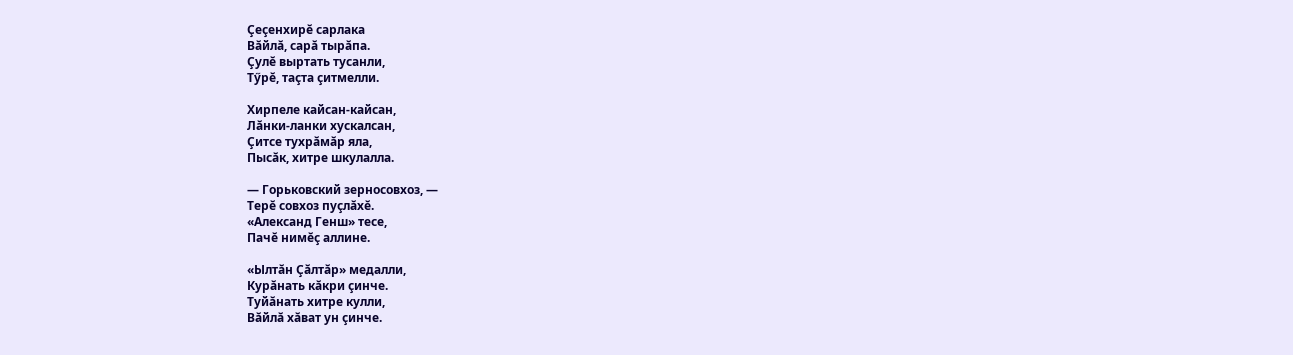Çеçенхирĕ сарлака
Вăйлă, сарă тырăпа.
Çулĕ выртать тусанли,
Тӳрĕ, таçта çитмелли.

Хирпеле кайсан-кайсан,
Лăнки-ланки хускалсан,
Çитсе тухрăмăр яла,
Пысăк, хитре шкулалла.

— Горьковский зерносовхоз, —
Терĕ совхоз пуçлăхĕ.
«Александ Генш» тесе,
Пачĕ нимĕç аллине.

«Ылтăн Çăлтăр» медалли,
Курăнать кăкри çинче.
Туйăнать хитре кулли,
Вăйлă хăват ун çинче.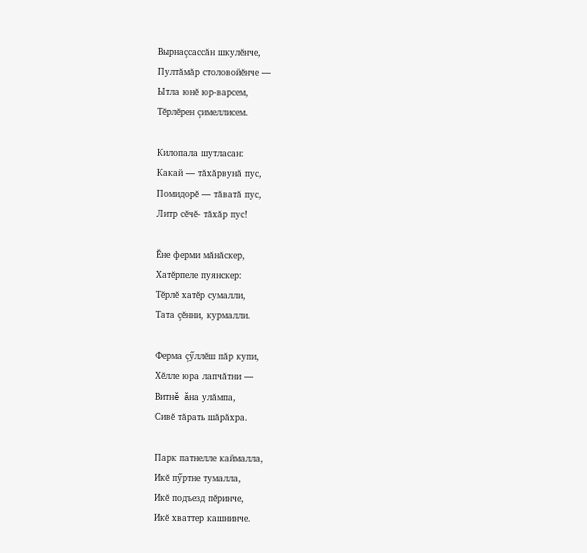Вырнаçсассăн шкулĕнче,
Пултăмăр столовойĕнче —
Ытла юнĕ юр-варсем,
Тĕрлĕрен çимеллисем.

Килопала шутласан:
Какай — тăхăрвунă пус,
Помидорĕ — тăватă пус,
Литр сĕчĕ- тăхăр пус!

Ĕне ферми мăнăскер,
Хатĕрпеле пуянскер:
Тĕрлĕ хатĕр сумалли,
Тата çĕнни, курмалли.

Ферма çӳллĕш пăр купи,
Хĕлле юра лапчăтни —
Витнĕ ăна улăмпа,
Сивĕ тăрать шăрăхра.

Парк патнелле каймалла,
Икĕ пӳртне тумалла,
Икĕ подъезд пĕринче,
Икĕ хваттер кашнинче.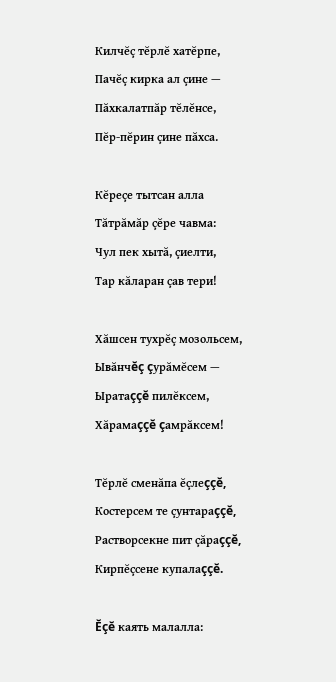Килчĕç тĕрлĕ хатĕрпе,
Пачĕç кирка ал çине —
Пăхкалатпăр тĕлĕнсе,
Пĕр-пĕрин çине пăхса.

Кĕреçе тытсан алла
Тăтрăмăр çĕре чавма:
Чул пек хытă, çиелти,
Тар кăларан çав тери!

Хăшсен тухрĕç мозольсем,
Ывăнчĕç çурăмĕсем —
Ыратаççĕ пилĕксем,
Хăрамаççĕ çамрăксем!

Тĕрлĕ сменăпа ĕçлеççĕ,
Костерсем те çунтараççĕ,
Растворсекне пит çăраççĕ,
Кирпĕçсене купалаççĕ.

Ĕçĕ каять малалла: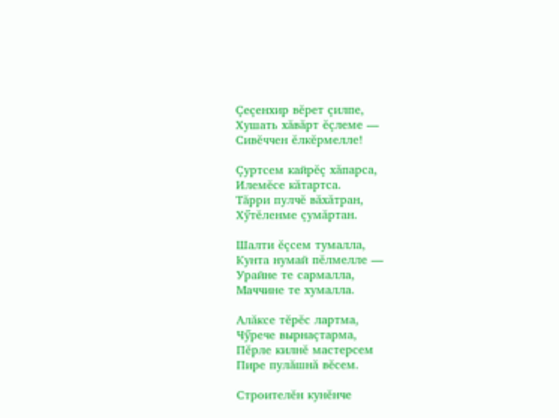Çеçенхир вĕрет çилпе,
Хушать хăвăрт ĕçлеме —
Сивĕччен ĕлкĕрмелле!

Çуртсем кайрĕç хăпарса,
Илемĕсе кăтартса.
Тăрри пулчĕ вăхăтран,
Хӳтĕленме çумăртан.

Шалти ĕçсем тумалла,
Кунта нумай пĕлмелле —
Урайне те сармалла,
Маччине те хумалла.

Алăксе тĕрĕс лартма,
Чӳрече вырнаçтарма,
Пĕрле килнĕ мастерсем
Пире пулăшнă вĕсем.

Строителĕн кунĕнче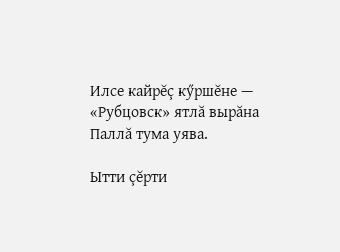Илсе кайрĕç кӳршĕне —
«Рубцовск» ятлă вырăна
Паллă тума уява.

Ытти çĕрти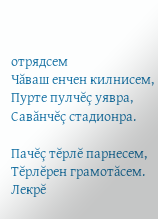отрядсем
Чăваш енчен килнисем,
Пурте пулчĕç уявра,
Савăнчĕç стадионра.

Пачĕç тĕрлĕ парнесем,
Тĕрлĕрен грамотăсем.
Лекрĕ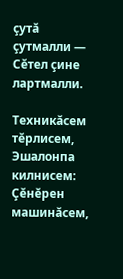çутă çутмалли —
Сĕтел çине лартмалли.

Техникăсем тĕрлисем,
Эшалонпа килнисем:
Çĕнĕрен машинăсем,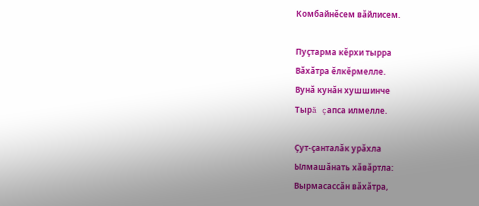Комбайнĕсем вăйлисем.

Пуçтарма кĕрхи тырра
Вăхăтра ĕлкĕрмелле.
Вунă кунăн хушшинче
Тырă çапса илмелле.

Çут-çанталăк урăхла
Ылмашăнать хăвăртла:
Вырмасассăн вăхăтра,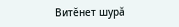Витĕнет шурă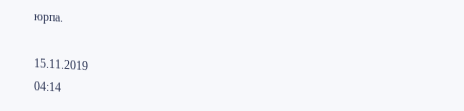юрпа.

15.11.2019
04:14